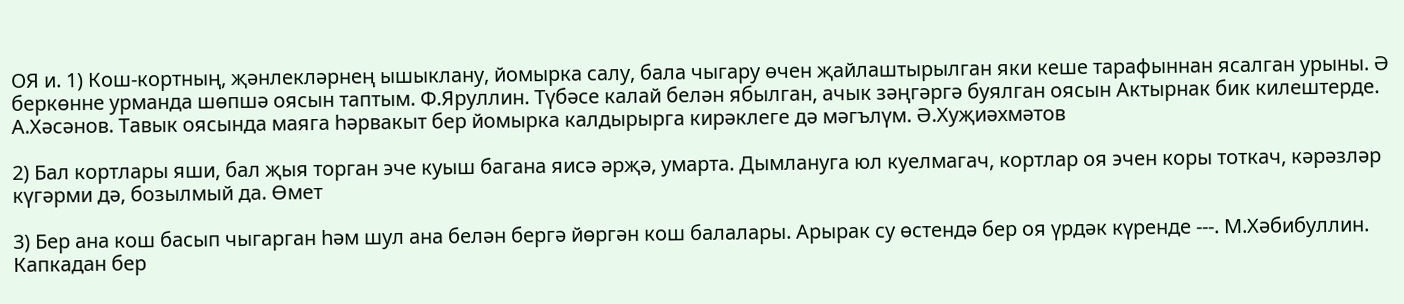ОЯ и. 1) Кош-кортның, җәнлекләрнең ышыклану, йомырка салу, бала чыгару өчен җайлаштырылган яки кеше тарафыннан ясалган урыны. Ә беркөнне урманда шөпшә оясын таптым. Ф.Яруллин. Түбәсе калай белән ябылган, ачык зәңгәргә буялган оясын Актырнак бик килештерде. А.Хәсәнов. Тавык оясында маяга һәрвакыт бер йомырка калдырырга кирәклеге дә мәгълүм. Ә.Хуҗиәхмәтов

2) Бал кортлары яши, бал җыя торган эче куыш багана яисә әрҗә, умарта. Дымлануга юл куелмагач, кортлар оя эчен коры тоткач, кәрәзләр күгәрми дә, бозылмый да. Өмет

3) Бер ана кош басып чыгарган һәм шул ана белән бергә йөргән кош балалары. Арырак су өстендә бер оя үрдәк күренде ---. М.Хәбибуллин. Капкадан бер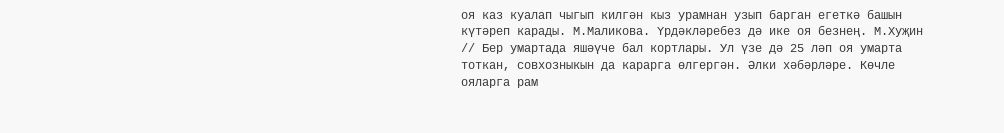оя каз куалап чыгып килгән кыз урамнан узып барган егеткә башын күтәреп карады. М.Маликова. Үрдәкләребез дә ике оя безнең. М.Хуҗин // Бер умартада яшәүче бал кортлары. Ул үзе дә 25 ләп оя умарта тоткан, совхозныкын да карарга өлгергән. Әлки хәбәрләре. Көчле ояларга рам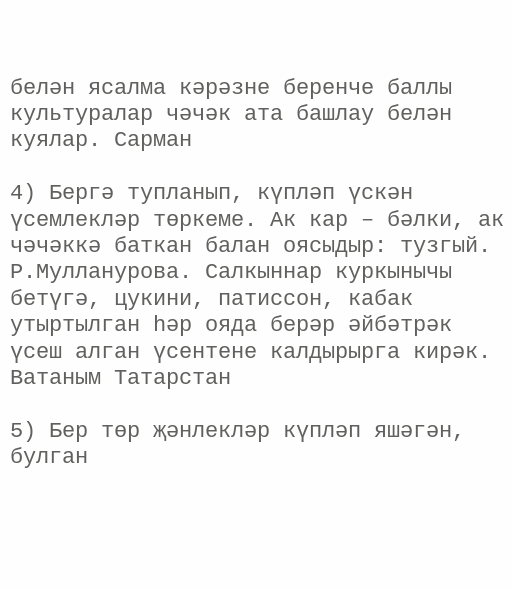белән ясалма кәрәзне беренче баллы культуралар чәчәк ата башлау белән куялар. Сарман

4) Бергә тупланып, күпләп үскән үсемлекләр төркеме. Ак кар – бәлки, ак чәчәккә баткан балан оясыдыр: тузгый. Р.Мулланурова. Салкыннар куркынычы бетүгә, цукини, патиссон, кабак утыртылган һәр ояда берәр әйбәтрәк үсеш алган үсентене калдырырга кирәк. Ватаным Татарстан

5) Бер төр җәнлекләр күпләп яшәгән, булган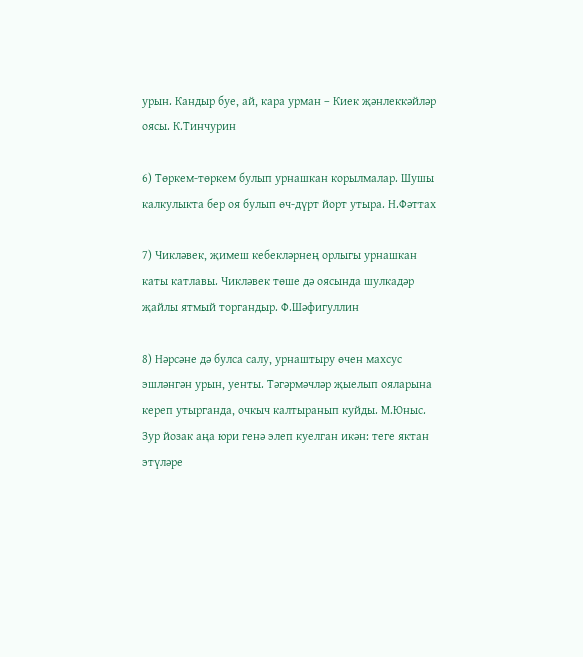урын. Кандыр буе, ай, кара урман – Киек җәнлеккәйләр оясы. К.Тинчурин

6) Төркем-төркем булып урнашкан корылмалар. Шушы калкулыкта бер оя булып өч-дүрт йорт утыра. Н.Фәттах

7) Чикләвек, җимеш кебекләрнең орлыгы урнашкан каты катлавы. Чикләвек төше дә оясында шулкадәр җайлы ятмый торгандыр. Ф.Шәфигуллин

8) Нәрсәне дә булса салу, урнаштыру өчен махсус эшләнгән урын, уенты. Тәгәрмәчләр җыелып ояларына кереп утырганда, очкыч калтыранып куйды. М.Юныс. Зур йозак аңа юри генә элеп куелган икән: теге яктан этүләре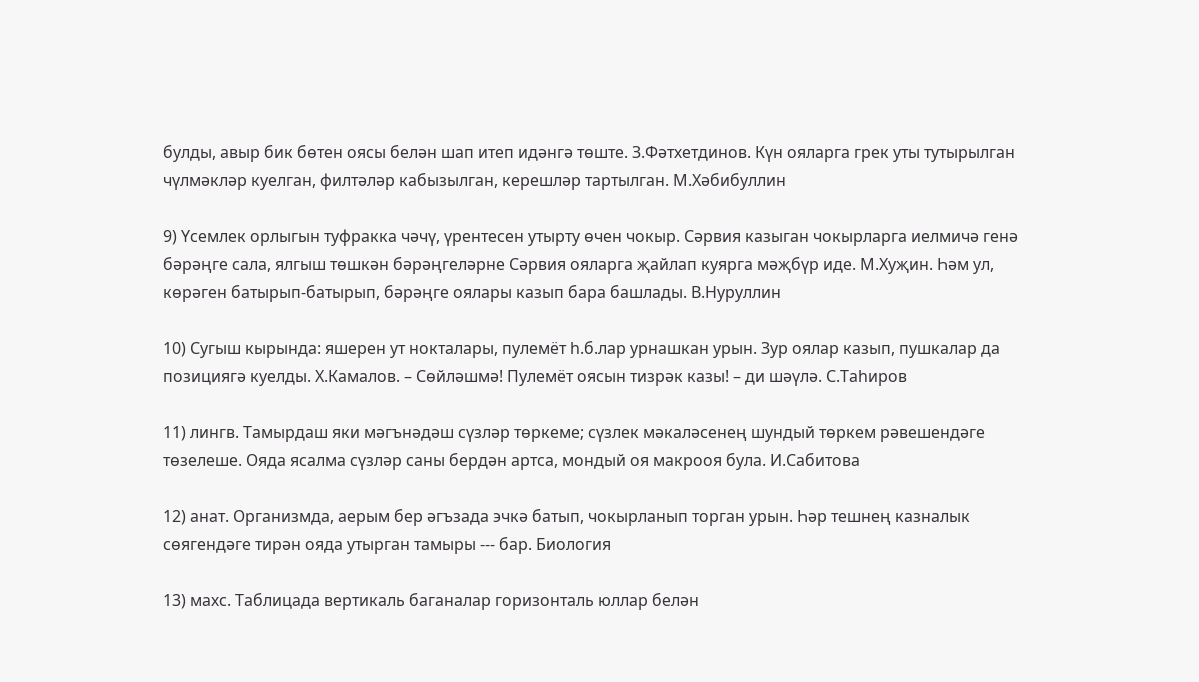булды, авыр бик бөтен оясы белән шап итеп идәнгә төште. З.Фәтхетдинов. Күн ояларга грек уты тутырылган чүлмәкләр куелган, филтәләр кабызылган, керешләр тартылган. М.Хәбибуллин

9) Үсемлек орлыгын туфракка чәчү, үрентесен утырту өчен чокыр. Сәрвия казыган чокырларга иелмичә генә бәрәңге сала, ялгыш төшкән бәрәңгеләрне Сәрвия ояларга җайлап куярга мәҗбүр иде. М.Хуҗин. Һәм ул, көрәген батырып-батырып, бәрәңге оялары казып бара башлады. В.Нуруллин

10) Сугыш кырында: яшерен ут нокталары, пулемёт һ.б.лар урнашкан урын. Зур оялар казып, пушкалар да позициягә куелды. Х.Камалов. – Сөйләшмә! Пулемёт оясын тизрәк казы! – ди шәүлә. С.Таһиров

11) лингв. Тамырдаш яки мәгънәдәш сүзләр төркеме; сүзлек мәкаләсенең шундый төркем рәвешендәге төзелеше. Ояда ясалма сүзләр саны бердән артса, мондый оя макрооя була. И.Сабитова

12) анат. Организмда, аерым бер әгъзада эчкә батып, чокырланып торган урын. Һәр тешнең казналык сөягендәге тирән ояда утырган тамыры --- бар. Биология

13) махс. Таблицада вертикаль баганалар горизонталь юллар белән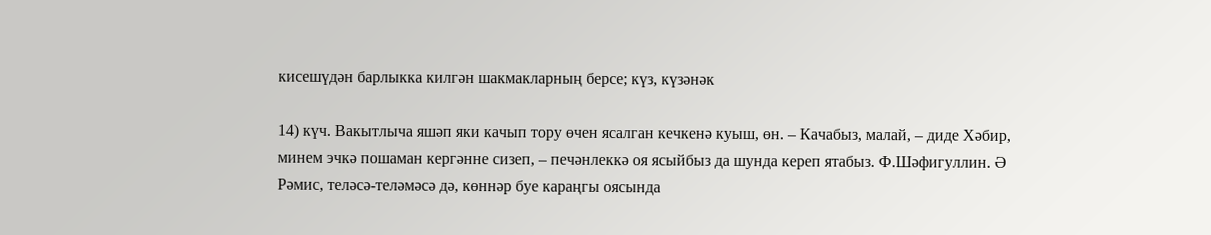кисешүдән барлыкка килгән шакмакларның берсе; күз, күзәнәк

14) күч. Вакытлыча яшәп яки качып тору өчен ясалган кечкенә куыш, өн. – Качабыз, малай, – диде Хәбир, минем эчкә пошаман кергәнне сизеп, – печәнлеккә оя ясыйбыз да шунда кереп ятабыз. Ф.Шәфигуллин. Ә Рәмис, теләсә-теләмәсә дә, көннәр буе караңгы оясында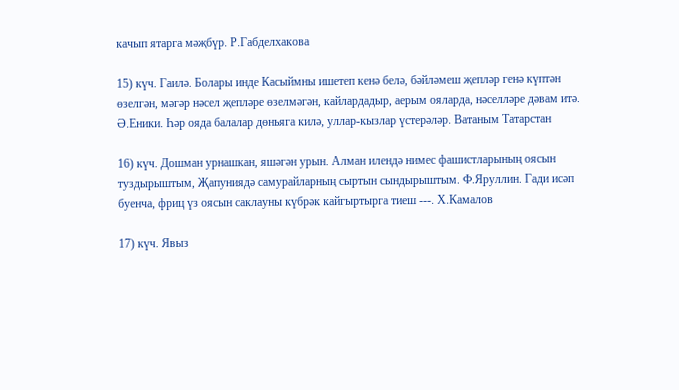качып ятарга мәҗбүр. Р.Габделхакова

15) күч. Гаилә. Болары инде Касыймны ишетеп кенә белә, бәйләмеш җепләр генә күптән өзелгән, мәгәр нәсел җепләре өзелмәгән, кайлардадыр, аерым ояларда, нәселләре дәвам итә. Ә.Еники. Һәр ояда балалар дөньяга килә, уллар-кызлар үстерәләр. Ватаным Татарстан

16) күч. Дошман урнашкан, яшәгән урын. Алман илендә нимес фашистларының оясын туздырыштым, Җапуниядә самурайларның сыртын сындырыштым. Ф.Яруллин. Гади исәп буенча, фриц үз оясын саклауны күбрәк кайгыртырга тиеш ---. Х.Камалов

17) күч. Явыз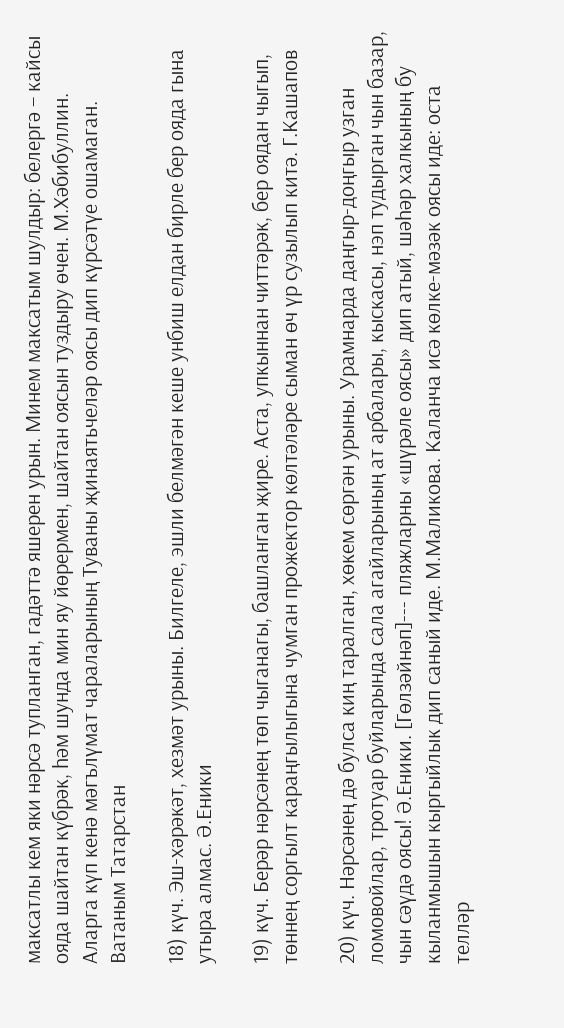максатлы кем яки нәрсә тупланган, гадәттә яшерен урын. Минем максатым шулдыр: белергә – кайсы ояда шайтан күбрәк, һәм шунда мин яу йөрермен, шайтан оясын туздыру өчен. М.Хәбибуллин. Аларга күп кенә мәгълүмат чараларының Туваны җинаятьчеләр оясы дип күрсәтүе ошамаган. Ватаным Татарстан

18) күч. Эш-хәрәкәт, хезмәт урыны. Билгеле, эшли белмәгән кеше унбиш елдан бирле бер ояда гына утыра алмас. Ә.Еники

19) күч. Берәр нәрсәнең төп чыганагы, башланган җире. Аста, упкыннан читтәрәк, бер оядан чыгып, төннең соргылт караңгылыгына чумган прожектор көлтәләре сыман өч үр сузылып китә. Г.Кашапов

20) күч. Нәрсәнең дә булса киң таралган, хөкем сөргән урыны. Урамнарда даңгыр-доңгыр узган ломовойлар, тротуар буйларында сала агайларының ат арбалары, кыскасы, нэп тудырган чын базар, чын сәүдә оясы! Ә.Еники. [Гөлзәйнәп]--- пляжларны «шүрәле оясы» дип атый, шәһәр халкының бу кыланмышын кыргыйлык дип саный иде. М.Маликова. Каланча исә көлке-мәзәк оясы иде: оста телләр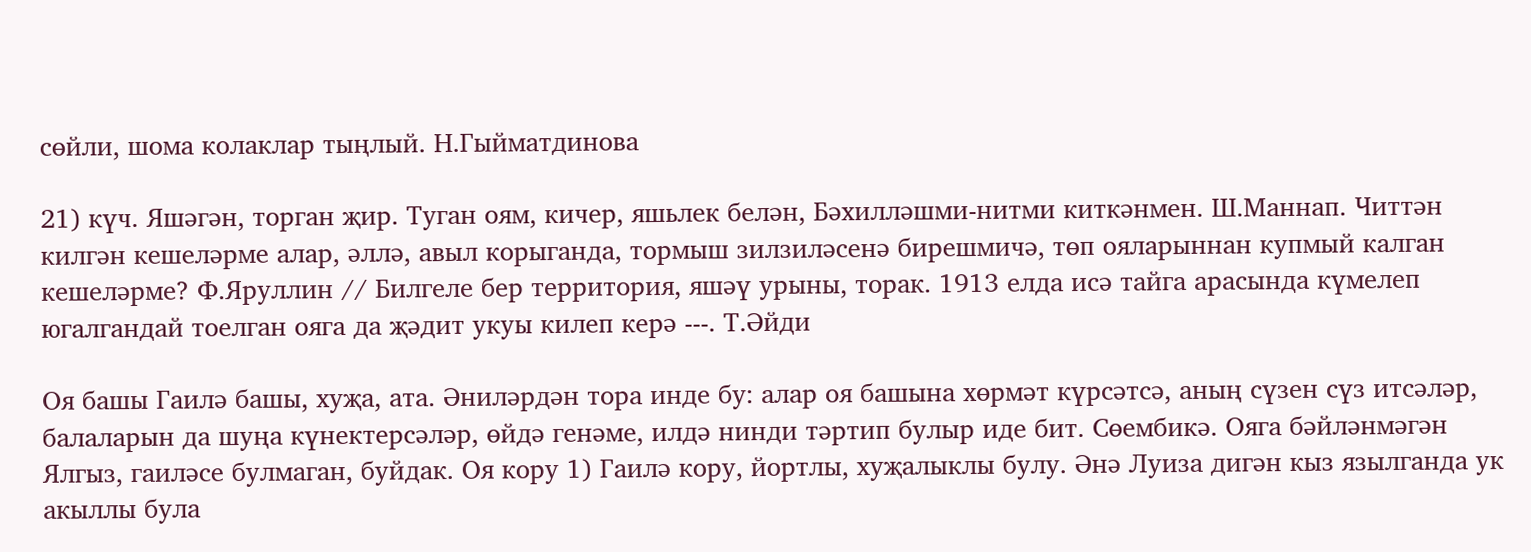сөйли, шома колаклар тыңлый. Н.Гыйматдинова

21) күч. Яшәгән, торган җир. Туган оям, кичер, яшьлек белән, Бәхилләшми-нитми киткәнмен. Ш.Маннап. Читтән килгән кешеләрме алар, әллә, авыл корыганда, тормыш зилзиләсенә бирешмичә, төп ояларыннан купмый калган кешеләрме? Ф.Яруллин // Билгеле бер территория, яшәү урыны, торак. 1913 елда исә тайга арасында күмелеп югалгандай тоелган ояга да җәдит укуы килеп керә ---. Т.Әйди

Оя башы Гаилә башы, хуҗа, ата. Әниләрдән тора инде бу: алар оя башына хөрмәт күрсәтсә, аның сүзен сүз итсәләр, балаларын да шуңа күнектерсәләр, өйдә генәме, илдә нинди тәртип булыр иде бит. Сөембикә. Ояга бәйләнмәгән Ялгыз, гаиләсе булмаган, буйдак. Оя кору 1) Гаилә кору, йортлы, хуҗалыклы булу. Әнә Луиза дигән кыз язылганда ук акыллы була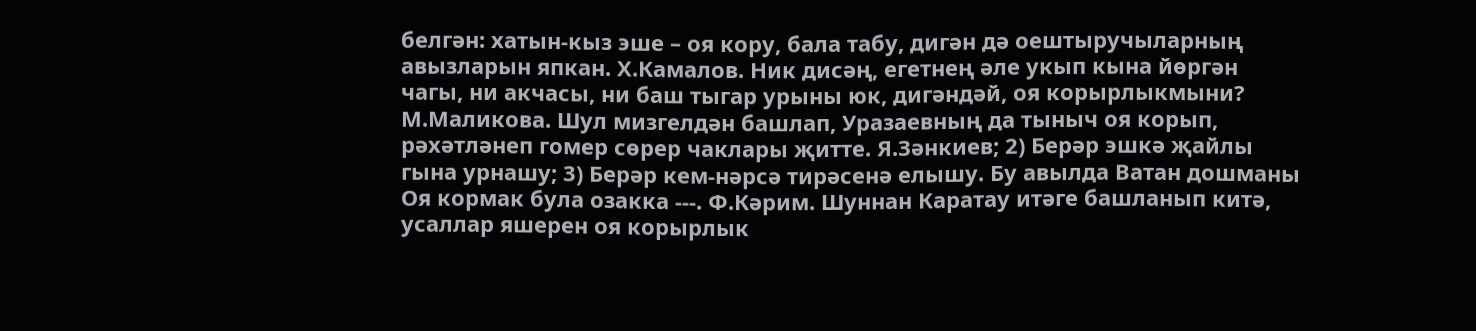белгән: хатын-кыз эше – оя кору, бала табу, дигән дә оештыручыларның авызларын япкан. Х.Камалов. Ник дисәң, егетнең әле укып кына йөргән чагы, ни акчасы, ни баш тыгар урыны юк, дигәндәй, оя корырлыкмыни? М.Маликова. Шул мизгелдән башлап, Уразаевның да тыныч оя корып, рәхәтләнеп гомер сөрер чаклары җитте. Я.Зәнкиев; 2) Берәр эшкә җайлы гына урнашу; 3) Берәр кем-нәрсә тирәсенә елышу. Бу авылда Ватан дошманы Оя кормак була озакка ---. Ф.Кәрим. Шуннан Каратау итәге башланып китә, усаллар яшерен оя корырлык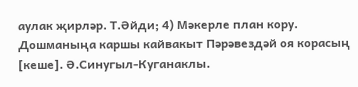аулак җирләр. Т.Әйди; 4) Мәкерле план кору. Дошманыңа каршы кайвакыт Пәрәвездәй оя корасың [кеше]. Ә.Синугыл-Куганаклы.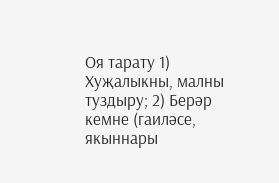Оя тарату 1) Хуҗалыкны, малны туздыру; 2) Берәр кемне (гаиләсе, якыннары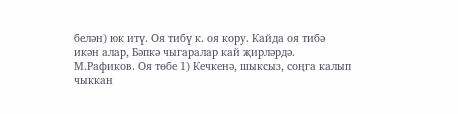белән) юк итү. Оя тибү к. оя кору. Кайда оя тибә икән алар, Бәпкә чыгаралар кай җирләрдә. М.Рафиков. Оя төбе 1) Кечкенә, шыксыз, соңга калып чыккан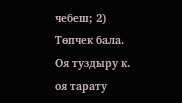чебеш; 2) Төпчек бала. Оя туздыру к. оя тарату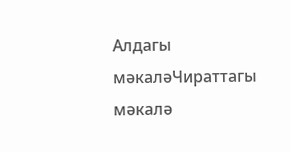Алдагы мәкаләЧираттагы мәкалә